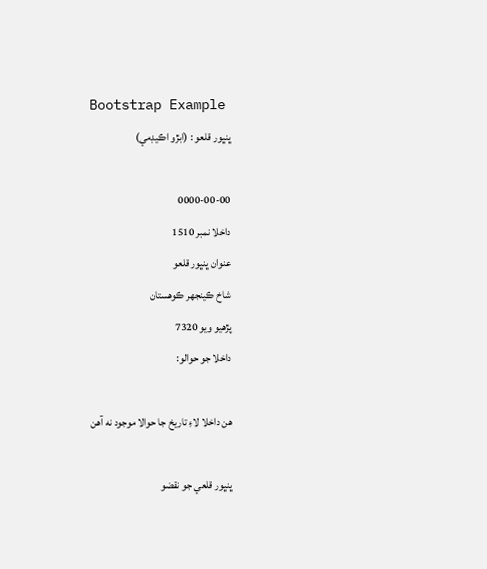Bootstrap Example
ڀنڀور قلعو : (ابڙو اڪيڊمي)

0000-00-00
داخلا نمبر 1510
عنوان ڀنڀور قلعو
شاخ ڪينجهر ڪوهستان
پڙهيو ويو 7320
داخلا جو حوالو:

هن داخلا لاءِ تاريخ جا حوالا موجود نه آهن

ڀنڀور قلعي جو نقضو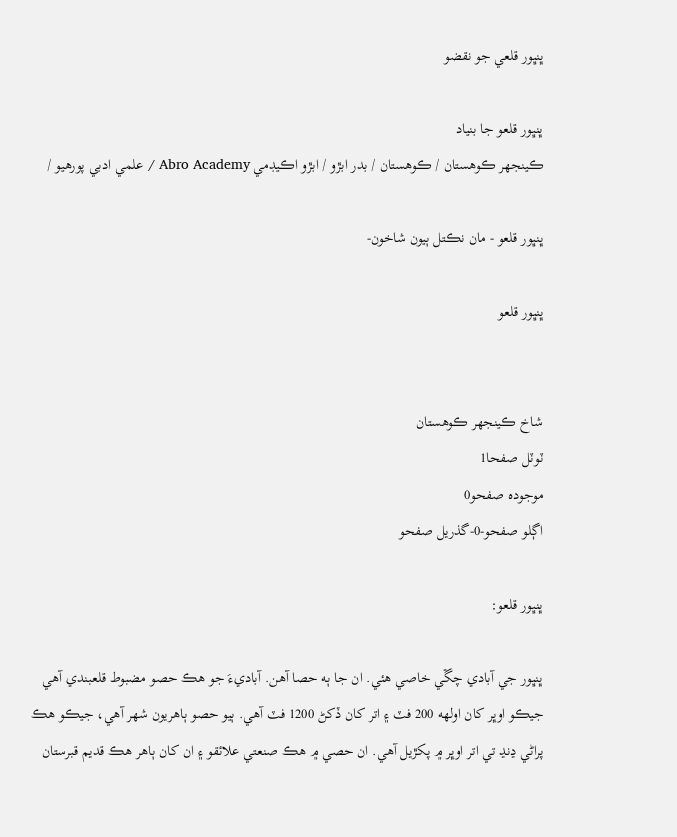ڀنڀور قلعي جو نقضو

ڀنڀور قلعو جا بنياد
ڪينجهر ڪوهستان / ڪوهستان / بدر ابڙو / ابڙو اڪيڊمي Abro Academy / علمي ادبي پورهيو /

ڀنڀور قلعو - مان نڪتل ٻيون شاخون-

ڀنڀور قلعو


شاخ ڪينجهر ڪوهستان
ٽوٽل صفحا1
موجودہ صفحو0
اڳلو صفحو-0-گذريل صفحو

ڀنڀور قلعو:

ڀنڀور جي آبادي چڱي خاصي هئي. ان جا ٻه حصا آهن. آباديءَ جو هڪ حصو مضبوط قلعبندي آهي جيڪو اوڀر کان اولهه 200 فٽ ۽ اتر کان ڏکڻ 1200 فٽ آهي. ٻيو حصو ٻاهريون شهر آهي، جيڪو هڪ پراڻي ڍنڍ تي اتر اوڀر ۾ پکڙيل آهي. ان حصي ۾ هڪ صنعتي علائقو ۽ ان کان ٻاهر هڪ قديم قبرستان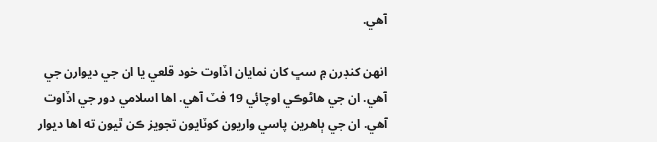آهي.

انهن کنڊرن ۾ سڀ کان نمايان اڏاوت خود قلعي يا ان جي ديوارن جي آهي. ان جي هاڻوڪي اوچائي 19 فٽ آهي. اها اسلامي دور جي اڏاوت آهي. ان جي ٻاهرين پاسي واريون کوٽايون تجويز ڪن ٿيون ته اها ديوار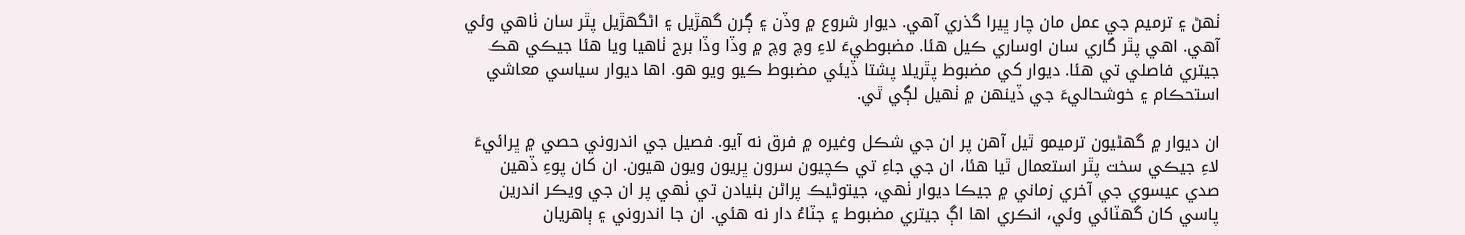ٺهڻ ۽ ترميم جي عمل مان چار ڀيرا گذري آهي. ديوار شروع ۾ وڏن ۽ ڳرن گهڙيل ۽ اڻگهڙيل پٿر سان ٺاهي وئي آهي. اهي پٿر گاري سان اوساري ڪيل هئا. مضبوطيءَ لاءِ وچ وچ ۾ وڏا وڏا برج ٺاهيا ويا هئا جيڪي هڪ جيتري فاصلي تي هئا. ديوار کي مضبوط پٿريلا پشتا ڏيئي مضبوط ڪيو ويو هو. اها ديوار سياسي معاشي استحڪام ۽ خوشحاليءَ جي ڏينهن ۾ ٺهيل لڳي ٿي.

ان ديوار ۾ گهڻيون ترميمو ٿيل آهن پر ان جي شڪل وغيره ۾ فرق نه آيو. فصيل جي اندروني حصي ۾ ڀرائيءَ لاءِ جيڪي سخت پٿر استعمال ٿيا هئا، ان جي جاءِ تي ڪچيون سرون ڀريون ويون هيون. ان کان پوءِ ڏهين صدي عيسوي جي آخري زماني ۾ جيڪا ديوار ٺهي، جيتوڻيڪ پراڻن بنيادن تي ٺهي پر ان جي ويڪر اندرين پاسي کان گهٽائي وئي، انڪري اها اڳ جيتري مضبوط ۽ جٽاءُ دار نه هئي. ان جا اندروني ۽ ٻاهريان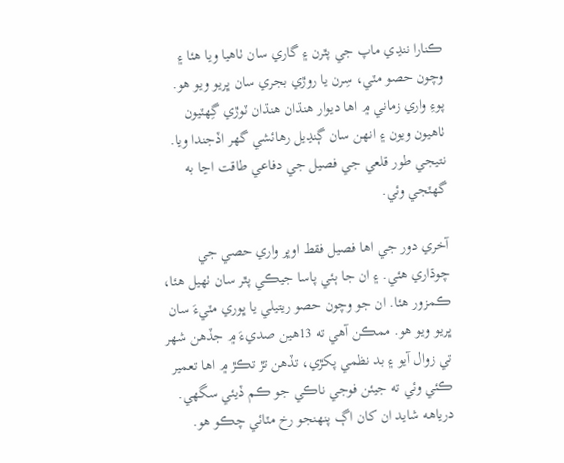ڪنارا ننڍي ماپ جي پٿرن ۽ گاري سان ٺاهيا ويا هئا ۽ وچون حصو مٽي، سِرن يا روڙي بجري سان ڀريو ويو هو. پوءِ واري زماني ۾ اها ديوار هنڌان هنڌان ٽوڙي گِهٽيون ٺاهيون ويون ۽ انهن سان ڳنڍيل رهائشي گهر اڏجندا ويا. نتيجي طور قلعي جي فصيل جي دفاعي طاقت اڃا به گهٽجي وئي.

آخري دور جي اها فصيل فقط اوڀر واري حصي جي چوڌاري هئي. ۽ ان جا ٻئي پاسا جيڪي پٿر سان ٺهيل هئا، ڪمزور هئا. ان جو وچون حصو ريتيلي يا ڀوري مٽيءَ سان ڀريو ويو هو. ممڪن آهي ته 13هين صديءَ ۾ جڏهن شهر تي زوال آيو ۽ بد نظمي پکڙي، تڏهن تڙ تڪڙ ۾ اها تعمير ڪئي وئي ته جيئن فوجي ناڪي جو ڪم ڏيئي سگهي. درياهه شايد ان کان اڳ پنهنجو رخ مٽائي چڪو هو.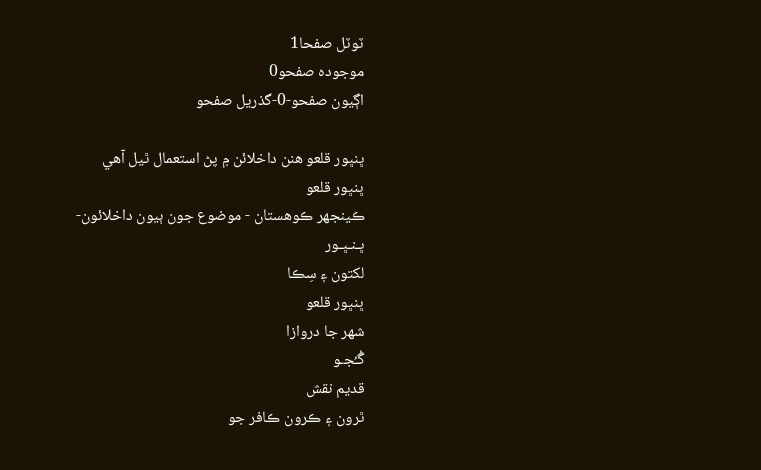ٽوٽل صفحا1
موجودہ صفحو0
اڳيون صفحو-0-گذريل صفحو

ڀنڀور قلعو ھنن داخلائن ۾ پڻ استعمال ٿيل آھي
ڀنڀور قلعو
ڪينجهر ڪوهستان - موضوع جون ٻيون داخلائون-
ڀـنـڀـور
لکتون ۽ سِڪا
ڀنڀور قلعو
شهر جا دروازا
گُـُجـو
قديم نقش
ٿرون ۽ ڪرون ڪافر جو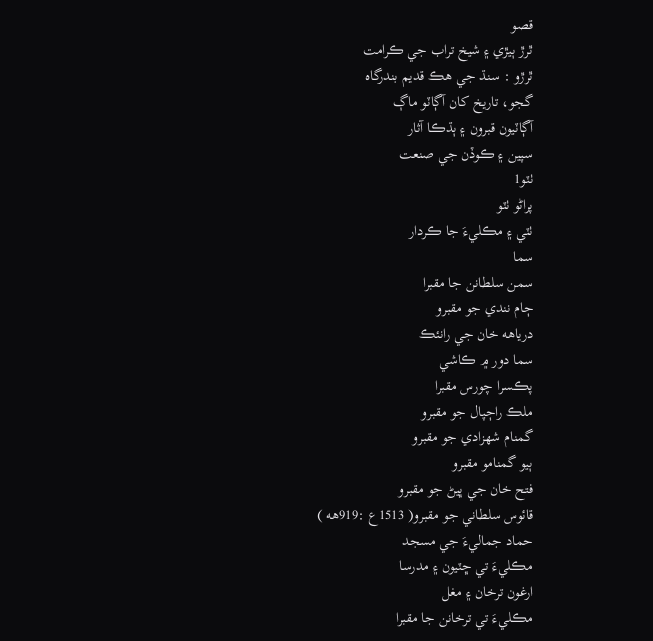قصو
ٿرڙ ٻيڙي ۽ شيخ تراب جي ڪرامت
ٿرڙو : سنڌ جي هڪ قديم بندرگاه
گجو، تاريخ کان آڳاٽو ماڳ
آڳاٽيون قبرون ۽ ٻڌڪا آثار
سپين ۽ ڪوڏن جي صنعت
ٺٽو1
پراڻو ٺٽو
ٺٽي ۽ مڪليءَ جا ڪردار
سما
سمن سلطانن جا مقبرا
ڄام نندي جو مقبرو
درياهه خان جي رانئڪ
سما دور ۾ ڪاشي
پڪسرا چورس مقبرا
ملڪ راڄپال جو مقبرو
گمنام شهزادي جو مقبرو
ٻيو گمنامو مقبرو
فتح خان جي ڀيڻ جو مقبرو
قائوس سلطاني جو مقبرو( 1513ع :919هه )
حماد جماليءَ جي مسجد
مڪليءَ تي ڇٽيون ۽ مدرسا
ارغون ترخان ۽ مغل
مڪليءَ تي ترخانن جا مقبرا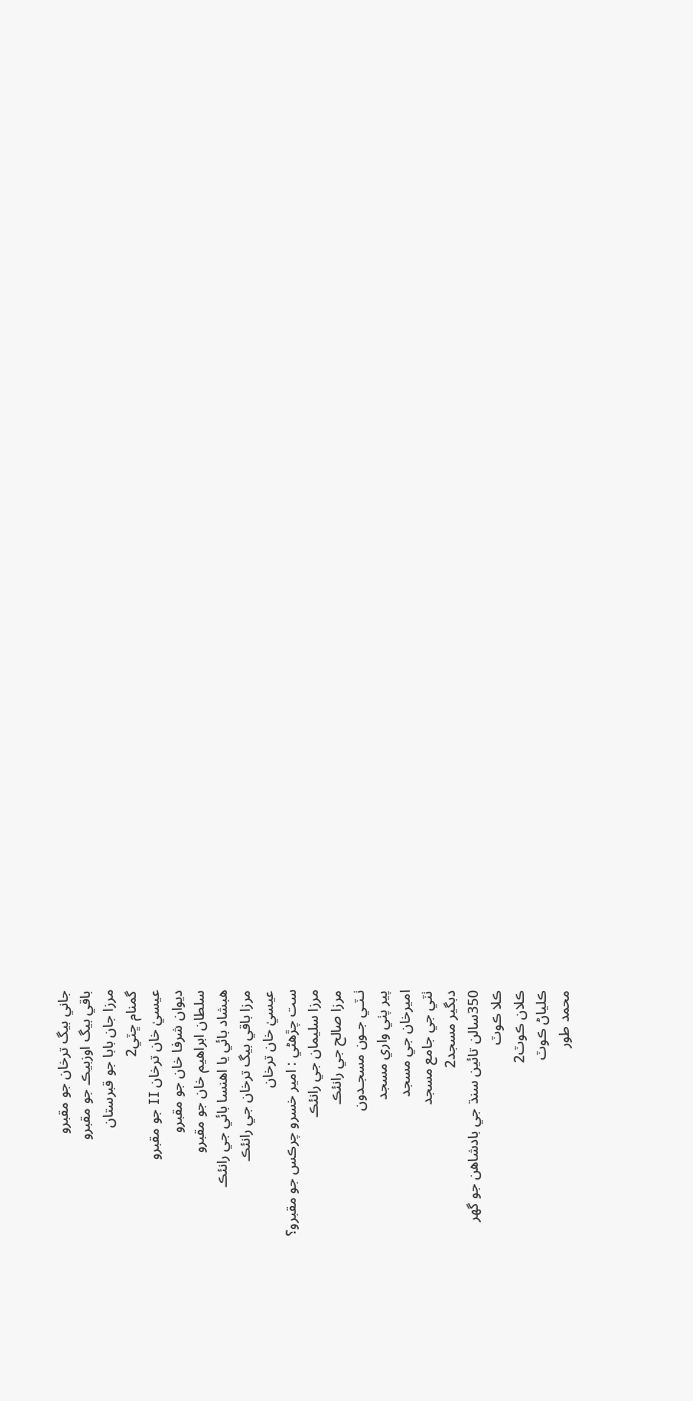جاني بيگ ترخان جو مقبرو
باقي بيگ اوزبيڪ جو مقبرو
مرزا جان بابا جو قبرستان
گمنام ڇٽي2
عيسيٰ خان ترخان II جو مقبرو
ديوان شرفا خان جو مقبرو
سلطان ابراهيم خان جو مقبرو
هبشاد بائي يا اهنسا بائي جي رانئڪ
مرزا باقي بيگ ترخان جي رانئڪ
عيسيٰ خان ترخان
ست چڙهڻي : امير خسرو چرڪس جو مقبرو؟
مرزا سليمان جي رانئڪ
مرزا صالح جي رانئڪ
ٺـٽـي جـون مسجـدون
پير پٺي واري مسجد
اميرخان جي مسجد
ٺٽي جي جامع مسجد
دبگير مسجد2
350سالن تائين سنڌ جي بادشاهن جو گهر
ڪلا ڪوٽ
ڪلان ڪوٽ2
ڪلياڻ ڪوٽ
محمد طور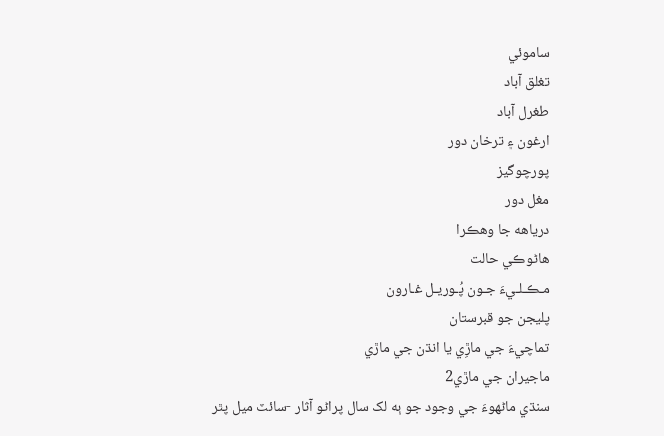ساموئي
تغلق آباد
طغرل آباد
ارغون ۽ ترخان دور
پورچوگيز
مغل دور
درياهه جا وهڪرا
هاڻوڪي حالت
مـڪـلـيءَ جـون پُـوريـل غـارون
پليجن جو قبرستان
تماچيءَ جي ماڙِي يا انڌن جي ماڙي
ماجيران جي ماڙي2
سنڌي ماڻھوءَ جي وجود جو ٻه لک سال پراڻو آثار -سائٽ ميل پٿر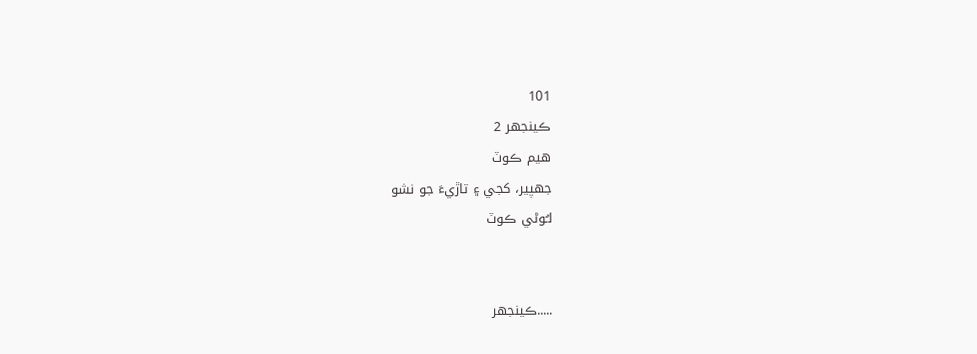101
ڪينجهر 2
ھيم ڪوٽ
جهپير، کجي ۽ تاڙيءَ جو نشو
لـُوڻي ڪوٽ


.....ڪينجهر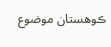ڪوهستان موضوع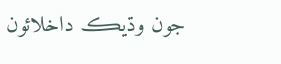جون وڌيڪ داخلائون